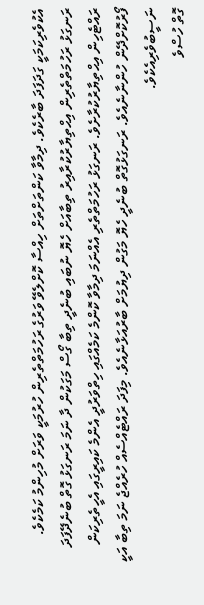އެކުވެރިކަމަކީ ގަދަފަދަ ބާރެކެވެ. ދިމާވާ ކަންތަށްތަށް ހިއްސާ ކޮށްލެވޭ ވަރުގެ ރަހުމަތްތެރިން ހުރުމަކީ ވަރަށް މުހިންމު ކަމެކެވެ.
ރަނގަޅު ރަހުމަތްތެރިން އިޙްތިޔާރުކުރާއިރު ތިބާއަށް ހެޔޮ ނުބައި ބުނެދީ ތިބާ ގޯސް މަގަކުން ދާ ނަމަ ރަނގަޅު ގޮތް ބުނެދޭފަދަ ރައްޓެހިން އިޙްތިޔާރުކުރާށެވެ. ރަނގަޅު ރަހުމަތްތެރި އެއްނަމަ ދިމާވާ ކޮންމެ ކަމެއްގައި ހިތްވަރުދީ އެންމެ ކައިރީގައި އެހީތެރިކަން ފޯރުކޮށްދޭން ހުންނާނެއެވެ. ރަނގަޅުގޮތް ބުނެދީ ހެޔޮ މަގުން ދިޔުމަށް ބާރުއަޅާނެއެވެ. މިފަދަ ރައްޓެއްސެއް ހުރެއްޖެ ނަމަ ތިބާ އަކީ ނަސީބުވެރިއެކެވެ.
ގޮތް ހުސްވެ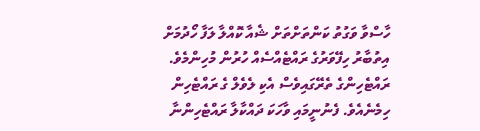ހާސްވާ ވަގުތު ކަންތަށްތަށް ޝެއާ ކޮއްލާ ލަފާ ހޯދުމަށް އިތުބާރު ހިފޭވަރުގެ ރައްޓެއްސެއް ހުރުން މުހިންމެވެ.
ރައްޓެހިންގެ ތެރޭގައިވެސް އެކި ލެވެލް ގެ ރައްޓެހިން ހިމެނެއެވެ. ފެނުނީމައި ވާހަކަ ދައްކާލާ ރައްޓެހިންނާ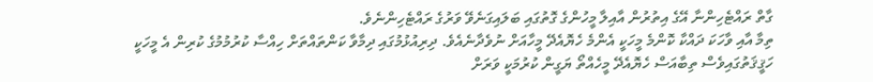ގާތް ރައްޓެހިންނާ އޭގެ އިތުރުން އާއިލާ މީހުންގެ ގޮތުގައި ބަލައިގަނެވޭ ވަރުގެ ރައްޓެހިންނެވެ.
ތިމާ އާއި ވާހަކަ ދައްކާ ކޮންމެ މީހަކީ އެންމެ ހެޔޮއެދޭ މީހާއަށް ނުވެދާނެއެވެ. ދިރިއުޅުމުގައި ދިމާވާ ކަންތައްތަށް ހިއްސާ ކުރުމުމުގެ ކުރިން އެ މީހަކީ ހަޤީޤަތުގައިވެސް ތިބާއަސް ހެޔޮއެދޭ މީހެއްތޯ ޔަގީން ކުރުމަކީ ވަރަށް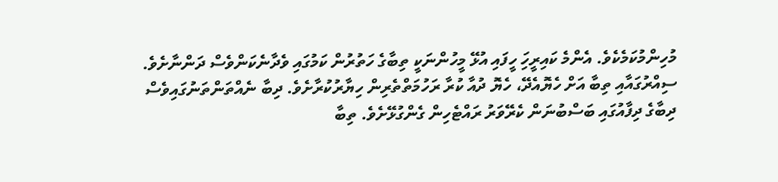މުހިންމުކަމެކެވެ. އެންމެ ކައިރީހަި ހީފައި އުޅޭ މީހުންނަކީ ތިބާގެ ހަތުރުން ކަމުގައި ވެދާނެކަންވެސް ދަންނާށެވެ.
ސިއްރުގައާއި ތިބާ އަށް ހެޔޮއެދޭ، ހެޔޮ ދުއާ ކުރާ ރަހުމަތްތެރިން ހިޔާރުކުރާށެވެ. ދިބާ ނެއްތަންތަނުގައިވެސް ދިބާގެ ދިފާއުގައި ބަސްބުނަން ކެރޭވަރު ރައްޓެހިން ގެންގުޅޭށެވެ. ތިބާ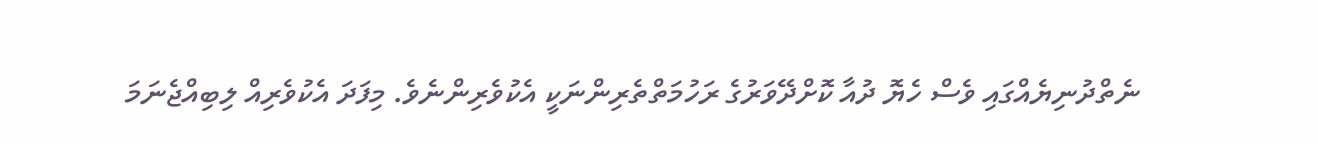ނެތްދުނިޔެއްގައި ވެސް ހެޔޮ ދުއާ ކޮށްދޭވަރުގެ ރަހުމަތްތެރިންނަކީ އެކުވެރިންނެވެ. މިފަދަ އެކުވެރިއް ލިބިއްޖެނަމަ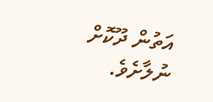އަތުން ދޫކޮށް ނުލާށެވެ.